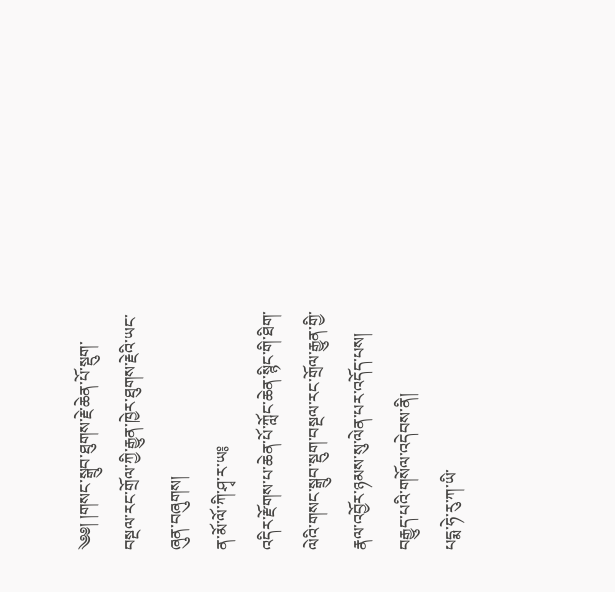༄༅། །གསང་སྒྲུབ་ཐུགས་རྗེ་ཆེན་པོ་སྡུག་བསྔལ་རང་གྲོལ་ཀྱི་རྒྱུན་ཁྱེར་ཐུགས་རྗེའི་ཡང་ཞུན་བཞུགས།
ན་མོ་ལོ་ཀི་ཤྭ་ར་ཡ༔
འདིར་རྫོགས་པ་ཆེན་པོ་ཀློང་ཆེན་སྙིང་གི་ཐིག་ལེའི་གསང་སྒྲུབ་སྡུག་བསྔལ་རང་གྲོལ་རྒྱུན་གྱི་རྣལ་འབྱོར་ཉམས་སུ་ལེན་པར་འདོད་པས།
བརྒྱུད་པའི་གསོལ་འདེབས་ནི།
པདྨ་ཧེ་རུ་ཀ་ཡི་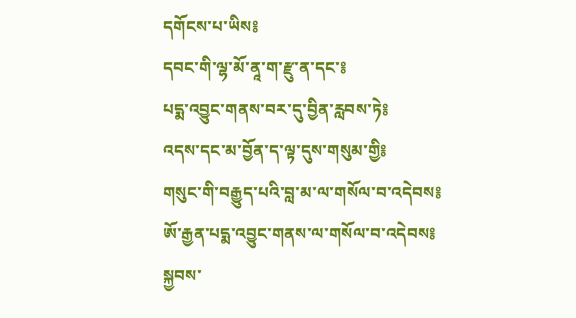དགོངས་པ་ཡིས༔
དབང་གི་ལྷ་མོ་ནཱ་ག་རྫུ་ན་དང་༔
པདྨ་འབྱུང་གནས་བར་དུ་བྱིན་རླབས་ཏེ༔
འདས་དང་མ་བྱོན་ད་ལྟ་དུས་གསུམ་གྱི༔
གསུང་གི་བརྒྱུད་པའི་བླ་མ་ལ་གསོལ་བ་འདེབས༔
ཨོ་རྒྱན་པདྨ་འབྱུང་གནས་ལ་གསོལ་བ་འདེབས༔
སྐྱབས་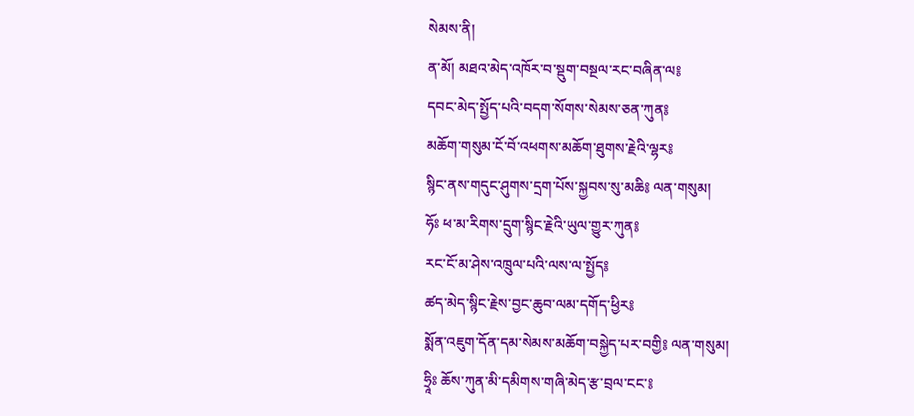སེམས་ནི།
ན་མོ། མཐའ་མེད་འཁོར་བ་སྡུག་བསྔལ་རང་བཞིན་ལ༔
དབང་མེད་སྤྱོད་པའི་བདག་སོགས་སེམས་ཅན་ཀུན༔
མཆོག་གསུམ་ངོ་བོ་འཕགས་མཆོག་ཐུགས་རྗེའི་ལྷར༔
སྙིང་ནས་གདུང་ཤུགས་དྲག་པོས་སྐྱབས་སུ་མཆི༔ ལན་གསུམ།
ཧོཿ ཕ་མ་རིགས་དྲུག་སྙིང་རྗེའི་ཡུལ་གྱུར་ཀུན༔
རང་ངོ་མ་ཤེས་འཁྲུལ་པའི་ལས་ལ་སྤྱོད༔
ཚད་མེད་སྙིང་རྗེས་བྱང་ཆུབ་ལམ་དགོད་ཕྱིར༔
སྨོན་འཇུག་དོན་དམ་སེམས་མཆོག་བསྐྱེད་པར་བགྱི༔ ལན་གསུམ།
ཧྲཱིཿ ཆོས་ཀུན་མི་དམིགས་གཞི་མེད་རྩ་བྲལ་ངང་༔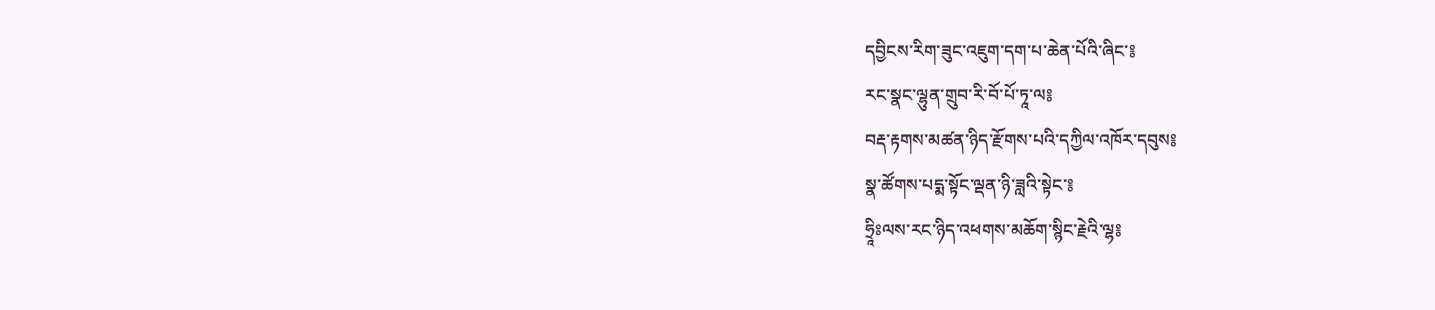དབྱིངས་རིག་ཟུང་འཇུག་དག་པ་ཆེན་པོའི་ཞིང་༔
རང་སྣང་ལྷུན་གྲུབ་རི་བོ་པོ་ཏཱ་ལ༔
བརྡ་རྟགས་མཚན་ཉིད་རྫོགས་པའི་དཀྱིལ་འཁོར་དབུས༔
སྣ་ཚོགས་པདྨ་སྟོང་ལྡན་ཉི་ཟླའི་སྟེང་༔
ཧྲཱིཿལས་རང་ཉིད་འཕགས་མཆོག་སྙིང་རྗེའི་ལྷ༔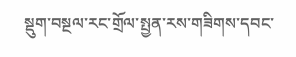སྡུག་བསྔལ་རང་གྲོལ་སྤྱན་རས་གཟིགས་དབང་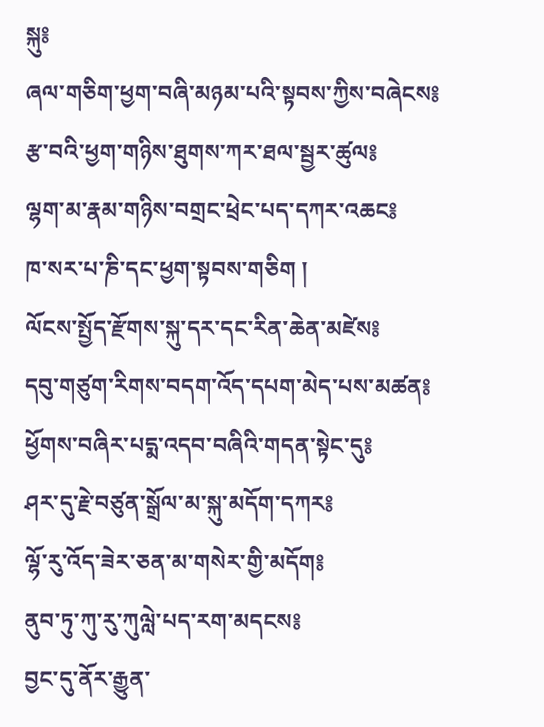སྐུ༔
ཞལ་གཅིག་ཕྱག་བཞི་མཉམ་པའི་སྟབས་ཀྱིས་བཞེངས༔
རྩ་བའི་ཕྱག་གཉིས་ཐུགས་ཀར་ཐལ་སྦྱར་ཚུལ༔
ལྷག་མ་རྣམ་གཉིས་བགྲང་ཕྲེང་པད་དཀར་འཆང༔
ཁ་སར་པ་ཎི་དང་ཕྱག་སྟབས་གཅིག །
ལོངས་སྤྱོད་རྫོགས་སྐུ་དར་དང་རིན་ཆེན་མཛེས༔
དབུ་གཙུག་རིགས་བདག་འོད་དཔག་མེད་པས་མཚན༔
ཕྱོགས་བཞིར་པདྨ་འདབ་བཞིའི་གདན་སྟེང་དུ༔
ཤར་དུ་རྗེ་བཙུན་སྒྲོལ་མ་སྐུ་མདོག་དཀར༔
ལྷོ་རུ་འོད་ཟེར་ཅན་མ་གསེར་གྱི་མདོག༔
ནུབ་ཏུ་ཀུ་རུ་ཀུལླེ་པད་རག་མདངས༔
བྱང་དུ་ནོར་རྒྱུན་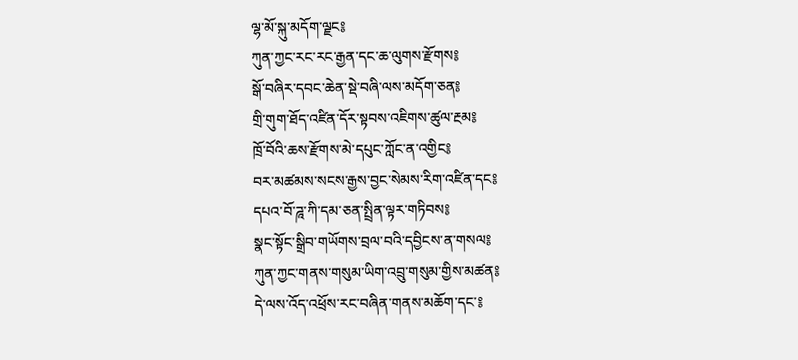ལྷ་མོ་སྐུ་མདོག་ལྗང༔
ཀུན་ཀྱང་རང་རང་རྒྱན་དང་ཆ་ལུགས་རྫོགས༔
སྒོ་བཞིར་དབང་ཆེན་སྡེ་བཞི་ལས་མདོག་ཅན༔
གྲི་གུག་ཐོད་འཛིན་དོར་སྟབས་འཇིགས་ཚུལ་རྔམ༔
ཁྲོ་བོའི་ཆས་རྫོགས་མེ་དཔུང་ཀློང་ན་འགྱིང༔
བར་མཚམས་སངས་རྒྱས་བྱང་སེམས་རིག་འཛིན་དང༔
དཔའ་བོ་ཌཱ་ཀི་དམ་ཅན་སྤྲིན་ལྟར་གཏིབས༔
སྣང་སྟོང་སྒྲིབ་གཡོགས་བྲལ་བའི་དབྱིངས་ན་གསལ༔
ཀུན་ཀྱང་གནས་གསུམ་ཡིག་འབྲུ་གསུམ་གྱིས་མཚན༔
དེ་ལས་འོད་འཕྲོས་རང་བཞིན་གནས་མཆོག་དང་༔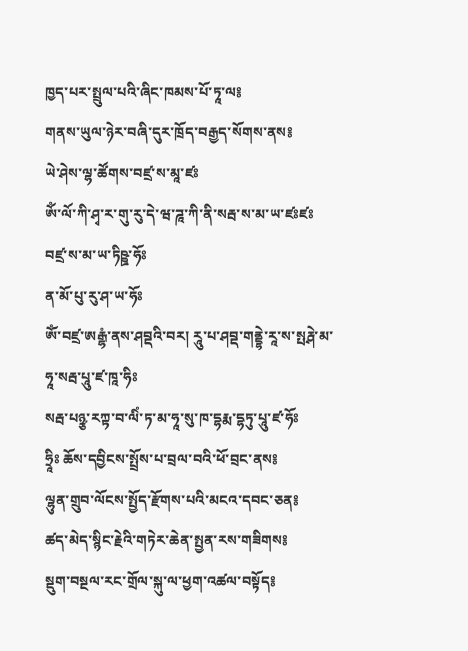ཁྱད་པར་སྤྲུལ་པའི་ཞིང་ཁམས་པོ་ཏཱ་ལ༔
གནས་ཡུལ་ཉེར་བཞི་དུར་ཁྲོད་བརྒྱད་སོགས་ནས༔
ཡེ་ཤེས་ལྷ་ཚོགས་བཛྲ་ས་མཱ་ཛཿ
ཨོཾ་ལོ་ཀི་ཤྭ་ར་གུ་རུ་དེ་ཝ་ཌཱ་ཀི་ནི་སརྦ་ས་མ་ཡ་ཛཿཛཿ
བཛྲ་ས་མ་ཡ་ཏིཥྛ་ཧོཿ
ན་མོ་པུ་རུ་ཤ་ཡ་ཧོཿ
ཨོཾ་བཛྲ་ཨརྒྷཾ་ནས་ཤབྡའི་བར། རཱུ་པ་ཤབྡ་གནྡྷེ་རཱ་ས་སྤརྴེ་མ་ཧཱ་སརྦ་པཱུ་ཛ་ཁཱ་ཧིཿ
སརྦ་པཉྩ་རཀྟ་བ་ལིཾ་ཏ་མ་ཧཱ་སུ་ཁ་དྷརྨ་དྷཏུ་པཱུ་ཛ་ཧོཿ
ཧྲཱིཿ ཆོས་དབྱིངས་སྤྲོས་པ་བྲལ་བའི་ཕོ་བྲང་ནས༔
ལྷུན་གྲུབ་ལོངས་སྤྱོད་རྫོགས་པའི་མངའ་དབང་ཅན༔
ཚད་མེད་སྙིང་རྗེའི་གཏེར་ཆེན་སྤྱན་རས་གཟིགས༔
སྡུག་བསྔལ་རང་གྲོལ་སྐུ་ལ་ཕྱག་འཚལ་བསྟོད༔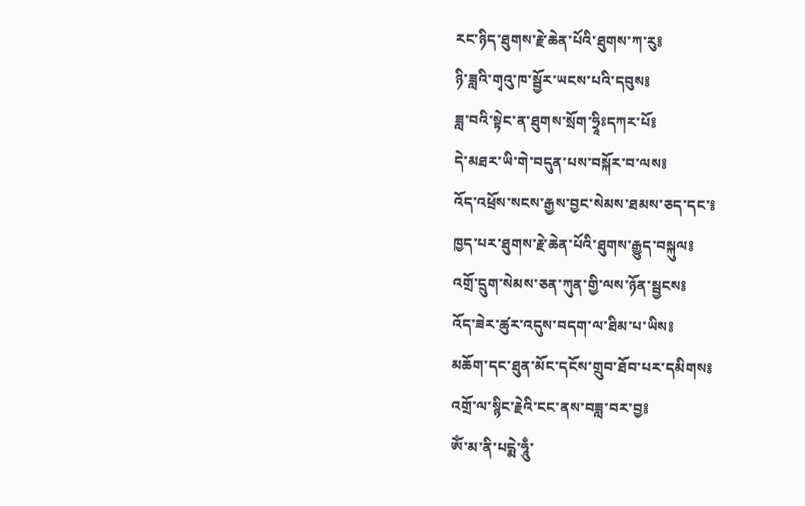རང་ཉིད་ཐུགས་རྗེ་ཆེན་པོའི་ཐུགས་ཀ་རུ༔
ཉི་ཟླའི་གྭའུ་ཁ་སྦྱོར་ཡངས་པའི་དབུས༔
ཟླ་བའི་སྟེང་ན་ཐུགས་སྲོག་ཧྲཱིཿདཀར་པོ༔
དེ་མཐར་ཡི་གེ་བདུན་པས་བསྐོར་བ་ལས༔
འོད་འཕྲོས་སངས་རྒྱས་བྱང་སེམས་ཐམས་ཅད་དང་༔
ཁྱད་པར་ཐུགས་རྗེ་ཆེན་པོའི་ཐུགས་རྒྱུད་བསྐུལ༔
འགྲོ་དྲུག་སེམས་ཅན་ཀུན་གྱི་ལས་ཉོན་སྦྱངས༔
འོད་ཟེར་ཚུར་འདུས་བདག་ལ་ཐིམ་པ་ཡིས༔
མཆོག་དང་ཐུན་མོང་དངོས་གྲུབ་ཐོབ་པར་དམིགས༔
འགྲོ་ལ་སྙིང་རྗེའི་ངང་ནས་བཟླ་བར་བྱ༔
ཨོཾ་མ་ནི་པདྨེ་ཧཱུྃ་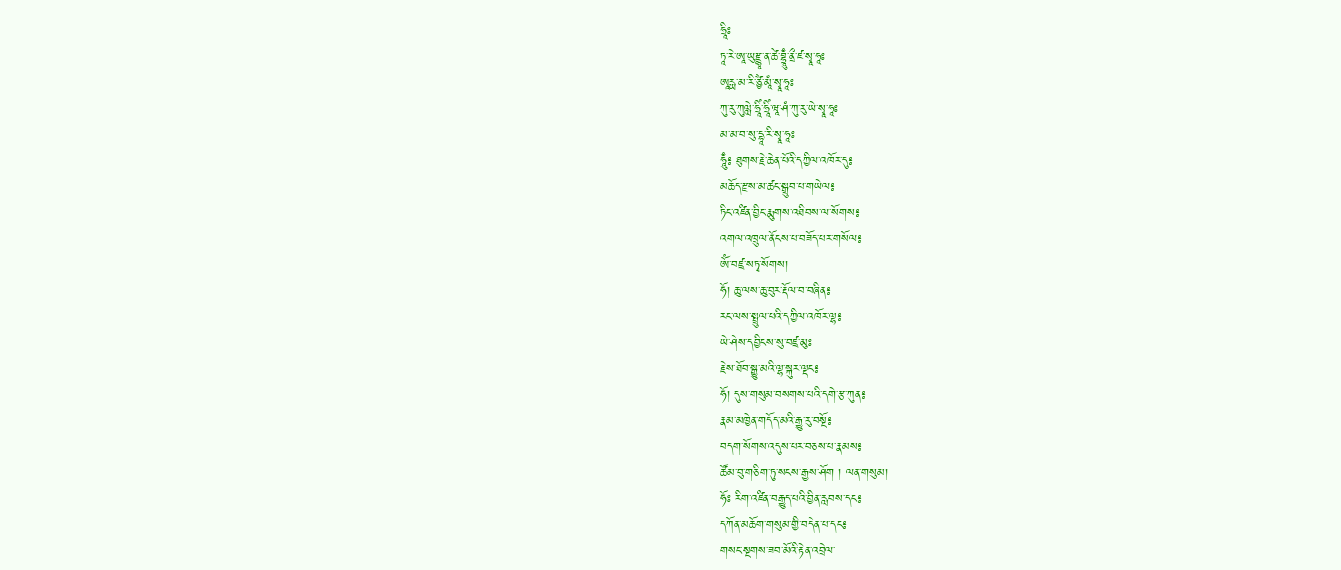ཧྲཱིཿ
ཏཱ་རེ་ཨཱ་ཡུརྫྙཱ་ན་ཚེ་བྷྲཱུྃ་ནྲྀ་ཛ་སྭཱ་ཧཱཿ
ཨཱརྻ་མ་རི་ཙྱཻ་མཱཾ་སྭཱ་ཧཱཿ
ཀུ་རུ་ཀུལླེ་ཧྲཱིཾ་ཧྲཱིཾ་ཝཱ་ཤཾ་ཀུ་རུ་ཡེ་སྭཱ་ཧཱཿ
མ་མ་བ་སུ་དྷཱ་རི་སྭཱ་ཧཱཿ
ཧཱུྃ༔ ཐུགས་རྗེ་ཆེན་པོའི་དཀྱིལ་འཁོར་དུ༔
མཆོད་རྫས་མ་ཚང་སྒྲུབ་པ་གཡེལ༔
ཏིང་འཛིན་བྱིང་རྨུགས་འཐིབས་ལ་སོགས༔
འགལ་འཁྲུལ་ནོངས་པ་བཟོད་པར་གསོལ༔
ཨོཾ་བཛྲ་སཏྭ་སོགས།
ཧོ། ཆུ་ལས་ཆུ་བུར་རྡོལ་བ་བཞིན༔
རང་ལས་སྤྲུལ་པའི་དཀྱིལ་འཁོར་ལྷ༔
ཡེ་ཤེས་དབྱིངས་སུ་བཛྲ་མུཿ
རྗེས་ཐོབ་སྒྱུ་མའི་ལྷ་སྐུར་ལྡང༔
ཧོ། དུས་གསུམ་བསགས་པའི་དགེ་རྩ་ཀུན༔
རྣམ་མཁྱེན་གདོད་མའི་རྒྱུ་རུ་བསྔོ༔
བདག་སོགས་འདུས་པར་བཅས་པ་རྣམས༔
ཚོམ་བུ་གཅིག་ཏུ་སངས་རྒྱས་ཤོག ། ལན་གསུམ།
ཧོཿ རིག་འཛིན་བརྒྱུད་པའི་བྱིན་རླབས་དང༔
དཀོན་མཆོག་གསུམ་གྱི་བདེན་པ་དང༔
གསང་སྔགས་ཟབ་མོའི་རྟེན་འབྲེལ་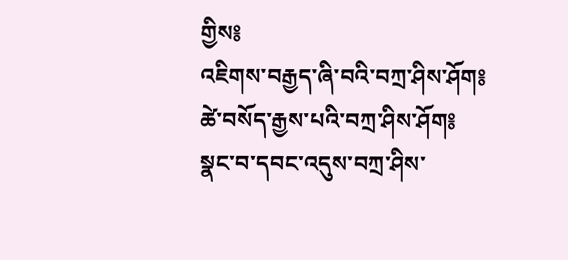གྱིས༔
འཇིགས་བརྒྱད་ཞི་བའི་བཀྲ་ཤིས་ཤོག༔
ཚེ་བསོད་རྒྱས་པའི་བཀྲ་ཤིས་ཤོག༔
སྣང་བ་དབང་འདུས་བཀྲ་ཤིས་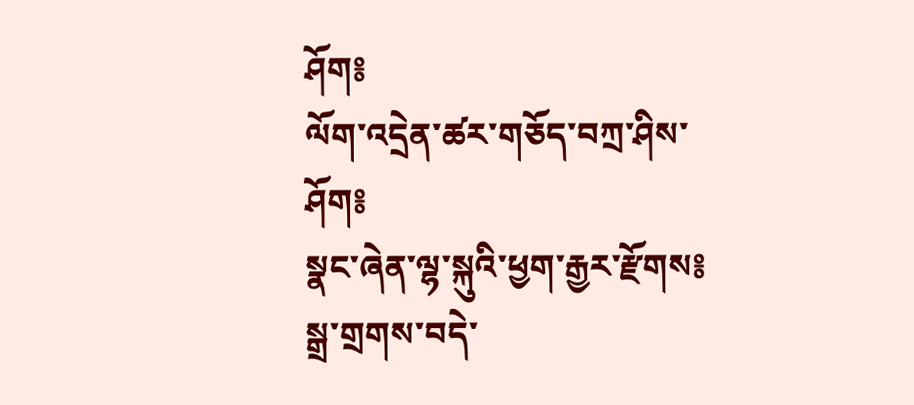ཤོག༔
ལོག་འདྲེན་ཚར་གཅོད་བཀྲ་ཤིས་ཤོག༔
སྣང་ཞེན་ལྷ་སྐུའི་ཕྱག་རྒྱར་རྫོགས༔
སྒྲ་གྲགས་བདེ་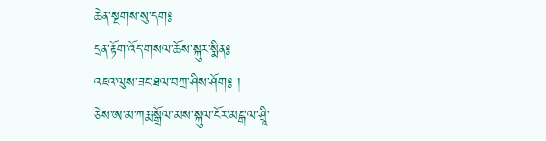ཆེན་སྔགས་སུ་དག༔
དྲན་རྟོག་འོད་གསལ་ཆོས་སྐུར་སྨིན༔
འཇའ་ལུས་ཟང་ཐལ་བཀྲ་ཤིས་ཤོག༔ །
ཅེས་ཨ་མ་ཀརྨ་སྒྲོལ་མས་སྐུལ་ངོར་མངྒ་ལ་ཤྲཱི་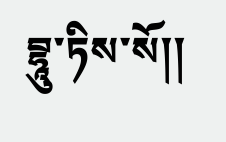བྷཱུ་ཏིས་སོ།།